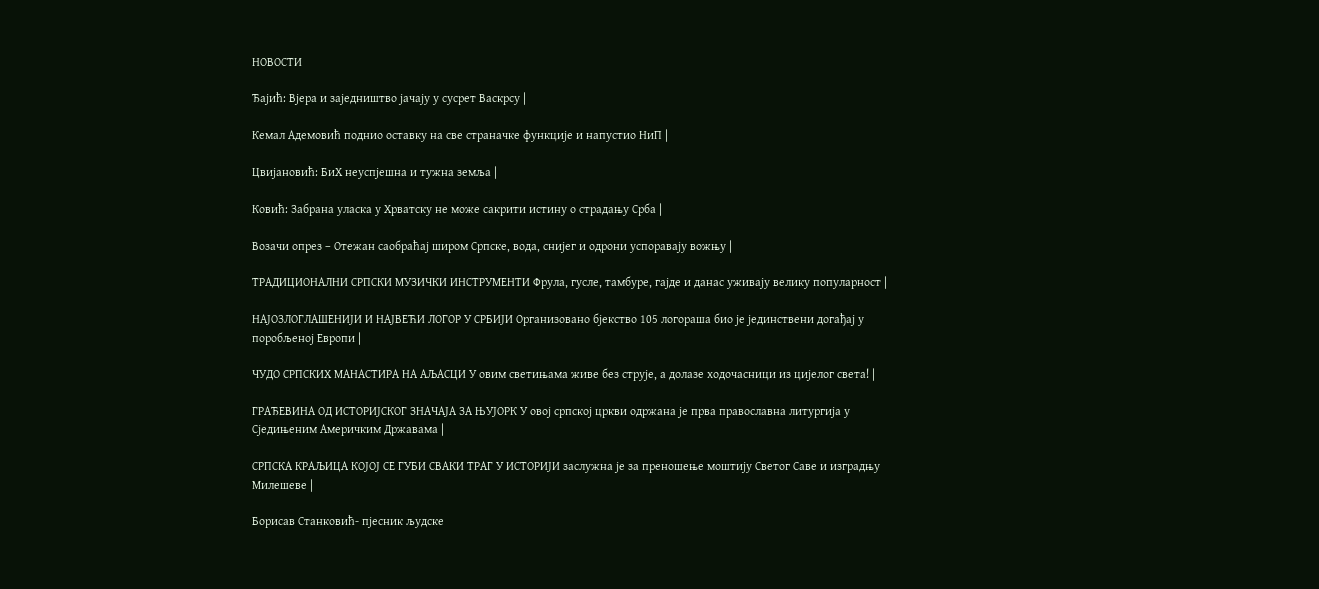НОВОСТИ

Ђајић: Вјера и заједништво јачају у сусрет Васкрсу |

Кемал Адемовић поднио оставку на све страначке функције и напустио НиП |

Цвијановић: БиХ неуспјешна и тужна земља |

Ковић: Забрана уласка у Хрватску не може сакрити истину о страдању Срба |

Возачи опрез – Отежан саобраћај широм Српске, вода, снијег и одрони успоравају вожњу |

ТРАДИЦИОНАЛНИ СРПСКИ МУЗИЧКИ ИНСТРУМЕНТИ Фрула, гусле, тамбуре, гајде и данас уживају велику популарност |

НАЈОЗЛОГЛАШЕНИЈИ И НАЈВЕЋИ ЛОГОР У СРБИЈИ Организовано бјекство 105 логораша био је јединствени догађај у поробљеној Европи |

ЧУДО СРПСКИХ МАНАСТИРА НА АЉАСЦИ У овим светињама живе без струје, а долазе ходочасници из цијелог света! |

ГРАЂЕВИНА ОД ИСТОРИЈСКОГ ЗНАЧАЈА ЗА ЊУЈОРК У овој српској цркви одржана је прва православна литургија у Сједињеним Америчким Државама |

СРПСКА КРАЉИЦА КОЈОЈ СЕ ГУБИ СВАКИ ТРАГ У ИСТОРИЈИ заслужна је за преношење моштију Светог Саве и изградњу Милешеве |

Борисав Станковић- пјесник људске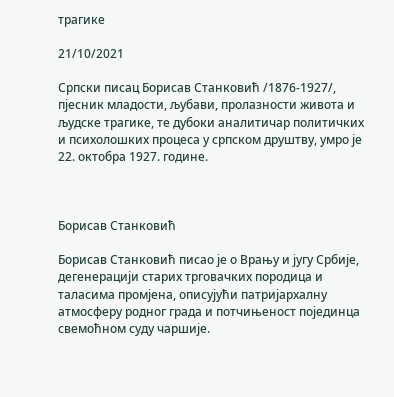трагике

21/10/2021

Српски писац Борисав Станковић /1876-1927/, пјесник младости, љубави, пролазности живота и људске трагике, те дубоки аналитичар политичких и психолошких процеса у српском друштву, умро је 22. октобра 1927. године.



Борисав Станковић

Борисав Станковић писао је о Врању и југу Србије, дегенерацији старих трговачких породица и таласима промјена, описујући патријархалну атмосферу родног града и потчињеност појединца свемоћном суду чаршије.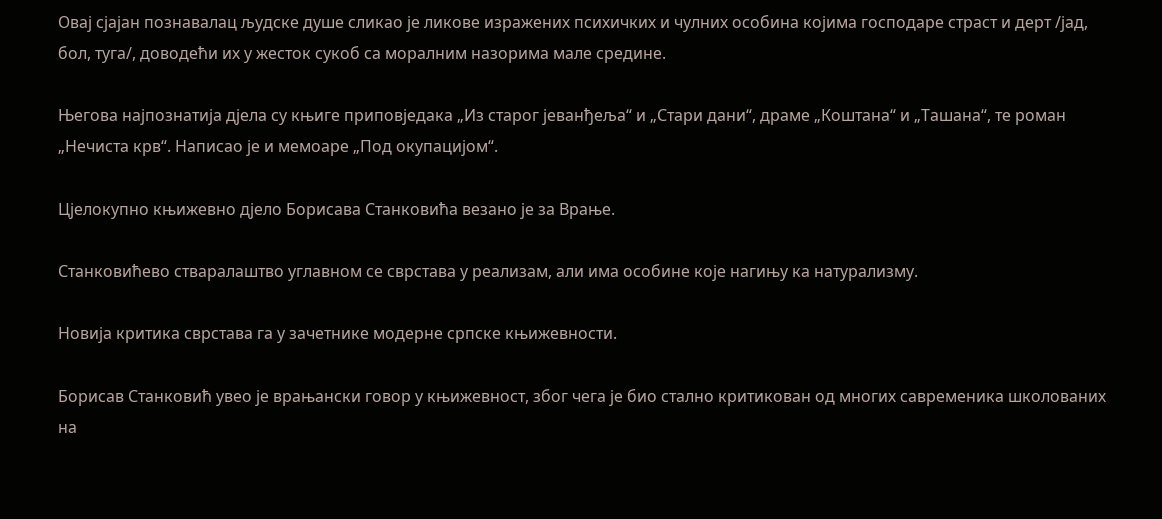Овај сјајан познавалац људске душе сликао је ликове изражених психичких и чулних особина којима господаре страст и дерт /јад, бол, туга/, доводећи их у жесток сукоб са моралним назорима мале средине.

Његова најпознатија дјела су књиге приповједака „Из старог јеванђеља“ и „Стари дани“, драме „Коштана“ и „Ташана“, те роман „Нечиста крв“. Написао је и мемоаре „Под окупацијом“.

Цјелокупно књижевно дјело Борисава Станковића везано је за Врање.

Станковићево стваралаштво углавном се сврстава у реализам, али има особине које нагињу ка натурализму.

Новија критика сврстава га у зачетнике модерне српске књижевности.

Борисав Станковић увео је врањански говор у књижевност, због чега је био стално критикован од многих савременика школованих на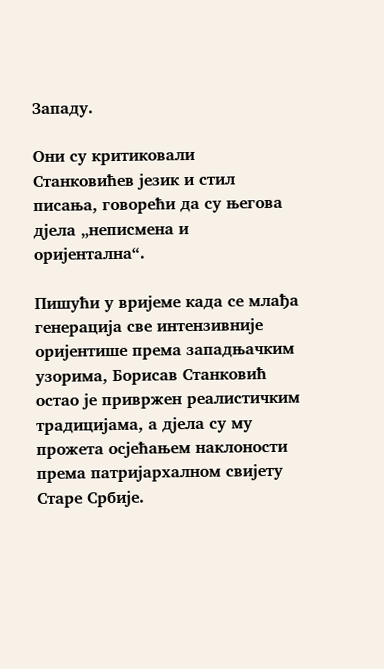Западу.

Они су критиковали Станковићев језик и стил писања, говорећи да су његова дјела „неписмена и оријентална“.

Пишући у вријеме када се млађа генерација све интензивније оријентише према западњачким узорима, Борисав Станковић остао је привржен реалистичким традицијама, а дјела су му прожета осјећањем наклоности према патријархалном свијету Старе Србије.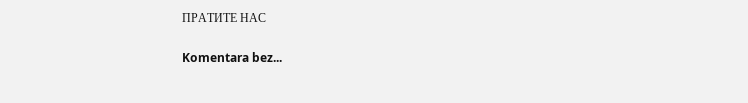ПРАТИТЕ НАС

Komentara bez...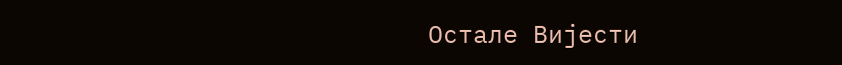Остале Вијести